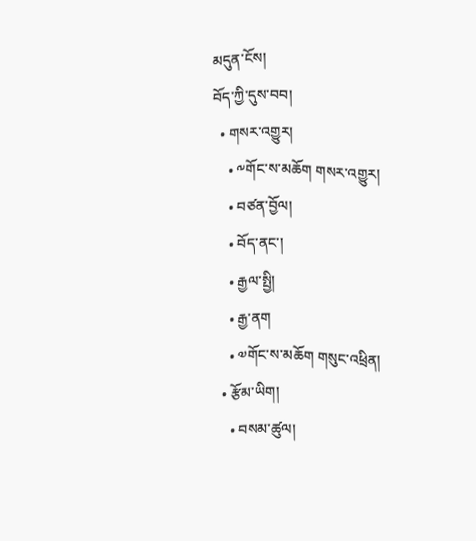མདུན་ངོས།
བོད་ཀྱི་དུས་བབ།
  • གསར་འགྱུར།
    • ༸གོང་ས་མཆོག གསར་འགྱུར།
    • བཙན་བྱོལ།
    • བོད་ནང་།
    • རྒྱལ་སྤྱི།
    • རྒྱ་ནག
    • ༧གོང་ས་མཆོག གསུང་འཕྲིན།
  • རྩོམ་ཡིག།
    • བསམ་ཚུལ།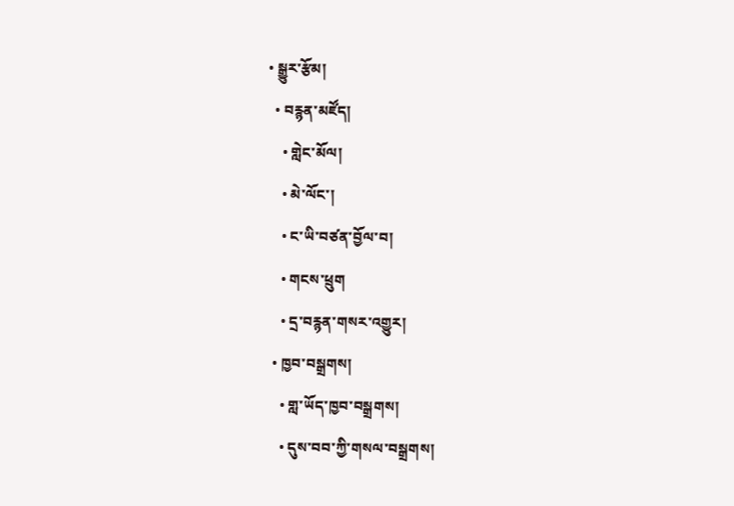• སྒྱུར་རྩོམ།
  • བརྙན་མཛོད།
    • གླེང་མོལ།
    • མེ་ལོང་།
    • ང་ཡི་བཙན་བྱོལ་བ།
    • གངས་ཕྲུག
    • དྲ་བརྙན་གསར་འགྱུར།
  • ཁྱབ་བསྒྲགས།
    • གླ་ཡོད་ཁྱབ་བསྒྲགས།
    • དུས་བབ་ཀྱི་གསལ་བསྒྲགས།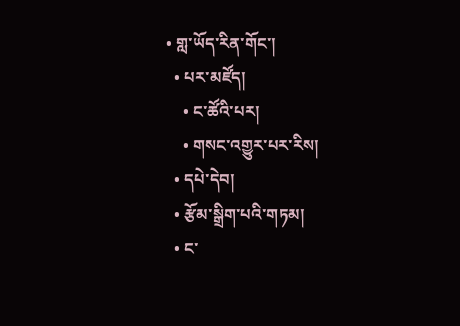• གླ་ཡོད་རིན་གོང་།
  • པར་མཛོད།
    • ང་ཚོའི་པར།
    • གསང་འགྱུར་པར་རིས།
  • དཔེ་དེབ།
  • རྩོམ་སྒྲིག་པའི་གཏམ།
  • ང་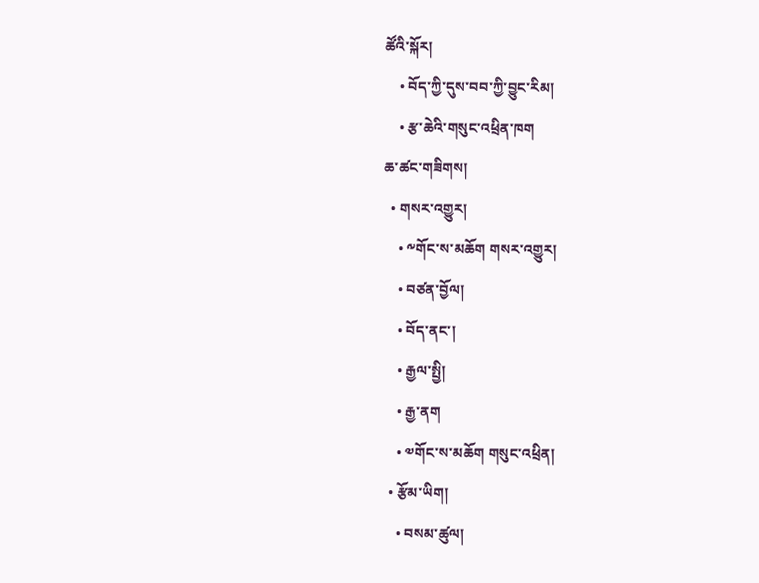ཚོའི་སྐོར།
    • བོད་ཀྱི་དུས་བབ་ཀྱི་བྱུང་རིམ།
    • རྩ་ཆེའི་གསུང་འཕྲིན་ཁག
ཆ་ཚང་གཟིགས།
  • གསར་འགྱུར།
    • ༸གོང་ས་མཆོག གསར་འགྱུར།
    • བཙན་བྱོལ།
    • བོད་ནང་།
    • རྒྱལ་སྤྱི།
    • རྒྱ་ནག
    • ༧གོང་ས་མཆོག གསུང་འཕྲིན།
  • རྩོམ་ཡིག།
    • བསམ་ཚུལ།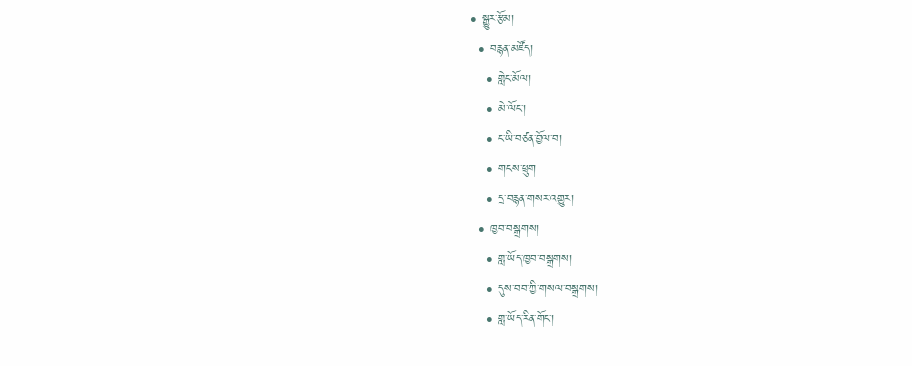• སྒྱུར་རྩོམ།
  • བརྙན་མཛོད།
    • གླེང་མོལ།
    • མེ་ལོང་།
    • ང་ཡི་བཙན་བྱོལ་བ།
    • གངས་ཕྲུག
    • དྲ་བརྙན་གསར་འགྱུར།
  • ཁྱབ་བསྒྲགས།
    • གླ་ཡོད་ཁྱབ་བསྒྲགས།
    • དུས་བབ་ཀྱི་གསལ་བསྒྲགས།
    • གླ་ཡོད་རིན་གོང་།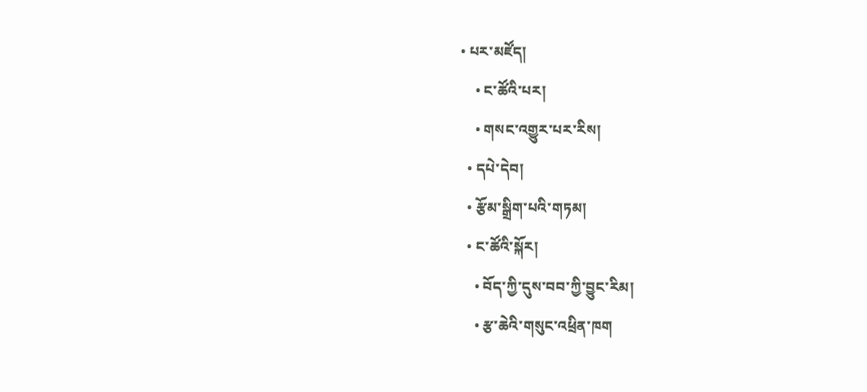• པར་མཛོད།
    • ང་ཚོའི་པར།
    • གསང་འགྱུར་པར་རིས།
  • དཔེ་དེབ།
  • རྩོམ་སྒྲིག་པའི་གཏམ།
  • ང་ཚོའི་སྐོར།
    • བོད་ཀྱི་དུས་བབ་ཀྱི་བྱུང་རིམ།
    • རྩ་ཆེའི་གསུང་འཕྲིན་ཁག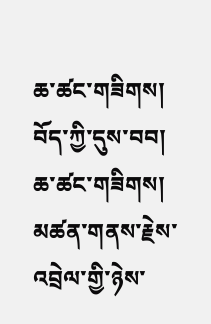ཆ་ཚང་གཟིགས།
བོད་ཀྱི་དུས་བབ།
ཆ་ཚང་གཟིགས།
མཚན་གནས་རྗེས་འབྲེལ་གྱི་ཉེས་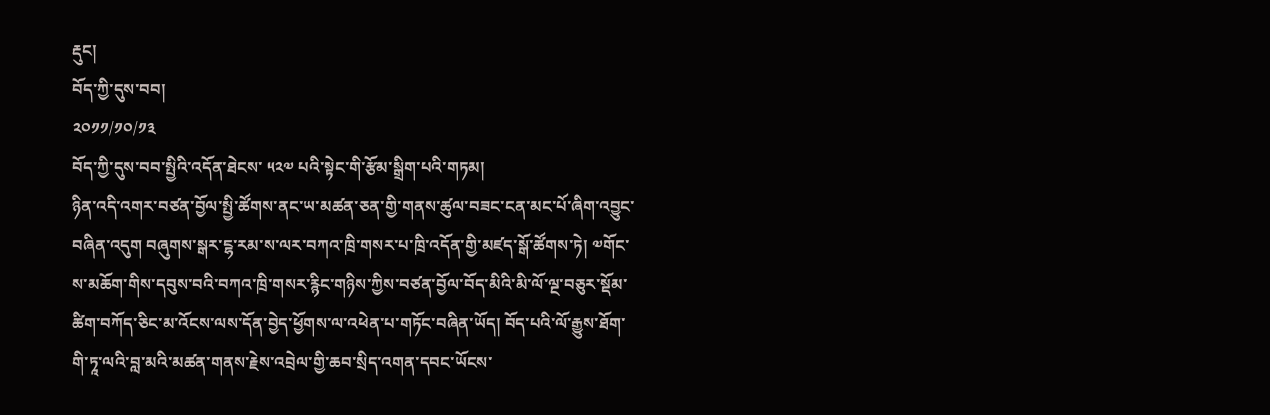རྡུང།
བོད་ཀྱི་དུས་བབ།
༢༠༡༡/༡༠/༡༣
བོད་ཀྱི་དུས་བབ་སྤྱིའི་འདོན་ཐེངས་ ༥༢༧ པའི་སྟེང་གི་རྩོམ་སྒྲིག་པའི་གཏམ།
ཉིན་འདི་འགར་བཙན་བྱོལ་སྤྱི་ཚོགས་ནང་ཡ་མཚན་ཅན་གྱི་གནས་ཚུལ་བཟང་ངན་མང་པོ་ཞིག་འབྱུང་བཞིན་འདུག བཞུགས་སྒར་ངྷ་རམ་ས་ལར་བཀའ་ཁྲི་གསར་པ་ཁྲི་འདོན་གྱི་མཛད་སྒོ་ཚོགས་ཏེ། ༧གོང་ས་མཆོག་གིས་དབུས་བའི་བཀའ་ཁྲི་གསར་རྙིང་གཉིས་ཀྱིས་བཙན་བྱོལ་བོད་མིའི་མི་ལོ་ལྔ་བཅུར་སྡོམ་ཚིག་བཀོད་ཅིང་མ་འོངས་ལས་དོན་བྱེད་ཕྱོགས་ལ་འཕེན་པ་གཏོང་བཞིན་ཡོད། བོད་པའི་ལོ་རྒྱུས་ཐོག་གི་ཏཱ་ལའི་བླ་མའི་མཚན་གནས་རྗེས་འབྲེལ་གྱི་ཆབ་སྲིད་འགན་དབང་ཡོངས་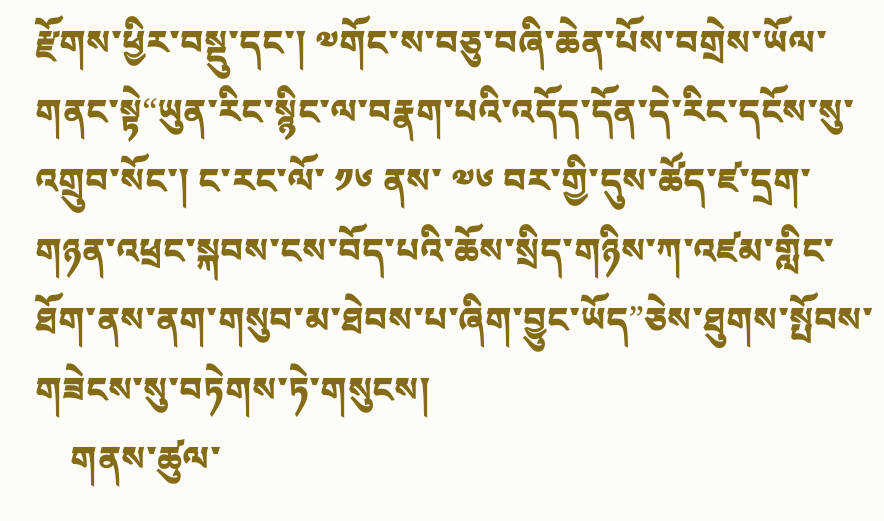རྫོགས་ཕྱིར་བསྡུ་དང་། ༧གོང་ས་བཅུ་བཞི་ཆེན་པོས་བགྲེས་ཡོལ་གནང་སྟེ“ཡུན་རིང་སྙིང་ལ་བརྣག་པའི་འདོད་དོན་དེ་རིང་དངོས་སུ་འགྲུབ་སོང་། ང་རང་ལོ་ ༡༦ ནས་ ༧༦ བར་གྱི་དུས་ཚོད་ཛ་དྲག་གཉན་འཕྲང་སྐབས་ངས་བོད་པའི་ཆོས་སྲིད་གཉིས་ཀ་འཛམ་གླིང་ཐོག་ནས་ནག་གསུབ་མ་ཐེབས་པ་ཞིག་བྱུང་ཡོད”ཅེས་ཐུགས་སྤོབས་གཟེངས་སུ་བཏེགས་ཏེ་གསུངས།
    གནས་ཚུལ་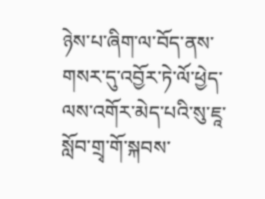ཉེས་པ་ཞིག་ལ་བོད་ནས་གསར་དུ་འབྱོར་ཏེ་ལོ་ཕྱེད་ལས་འགོར་མེད་པའི་སུ་ཇཱ་སློབ་གྲྭ་གོ་སྐབས་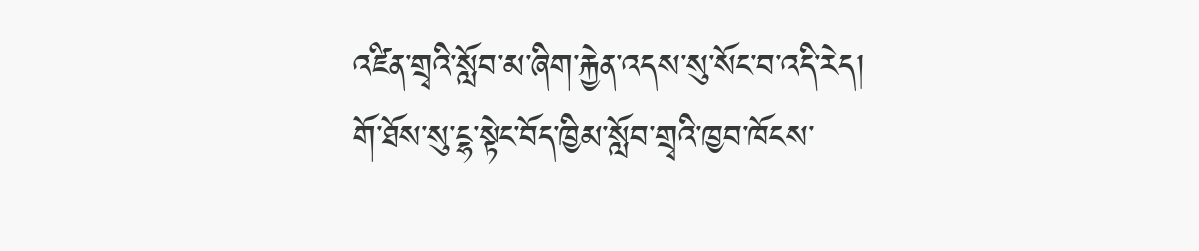འཛིན་གྲྭའི་སློབ་མ་ཞིག་རྐྱེན་འདས་སུ་སོང་བ་འདི་རེད། གོ་ཐོས་སུ་ངྷ་སྟེང་བོད་ཁྱིམ་སློབ་གྲྭའི་ཁྱབ་ཁོངས་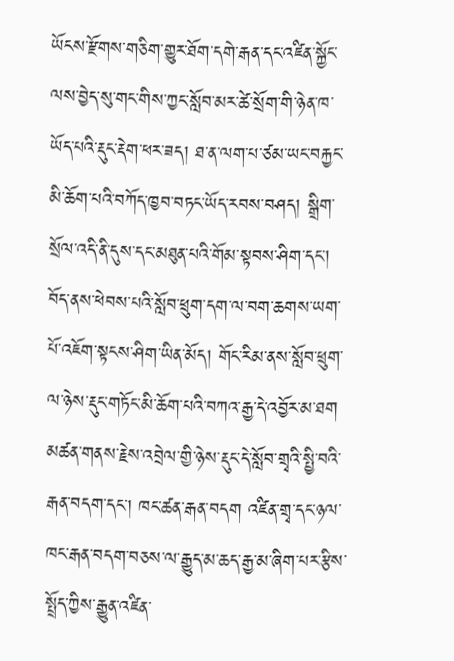ཡོངས་རྫོགས་གཅིག་གྱུར་ཐོག་དགེ་རྒན་དང་འཛིན་སྐྱོང་ལས་བྱེད་སུ་གང་གིས་ཀྱང་སློབ་མར་ཚེ་སྲོག་གི་ཉེན་ཁ་ཡོད་པའི་རྡུང་རྡེག་ཕར་ཟད། ཐ་ན་ལག་པ་ཙམ་ཡང་བརྐྱང་མི་ཆོག་པའི་བཀོད་ཁྱབ་བཏང་ཡོད་རབས་བཤད། སྒྲིག་སྲོལ་འདི་ནི་དུས་དང་མཐུན་པའི་གོམ་སྟབས་ཤིག་དང་། བོད་ནས་ཕེབས་པའི་སློབ་ཕྲུག་དག་ལ་བག་ཆགས་ཡག་པོ་འཇོག་སྟངས་ཤིག་ཡིན་མོད། གོང་རིམ་ནས་སློབ་ཕྲུག་ལ་ཉེས་རྡུང་གཏོང་མི་ཆོག་པའི་བཀའ་རྒྱ་དེ་འབྱོར་མ་ཐག མཚན་གནས་རྗེས་འབྲེལ་གྱི་ཉེས་རྡུང་དེ་སློབ་གྲྭའི་སྤྱི་བའི་རྒན་བདག་དང་། ཁང་ཚན་རྒན་བདག འཛིན་གྲྭ་དང་ཉལ་ཁང་རྒན་བདག་བཅས་ལ་རྒྱུད་མ་ཆད་རྒྱ་མ་ཞིག་པར་རྩིས་སྤྲོད་ཀྱིས་རྒྱུན་འཛིན་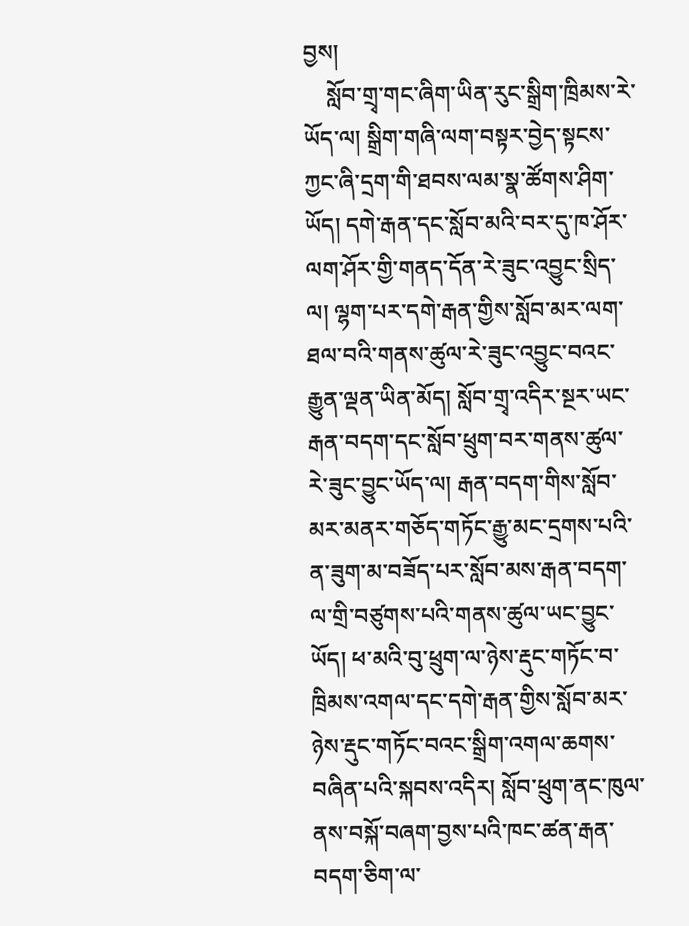བྱས།
    སློབ་གྲྭ་གང་ཞིག་ཡིན་རུང་སྒྲིག་ཁྲིམས་རེ་ཡོད་ལ། སྒྲིག་གཞི་ལག་བསྟར་བྱེད་སྟངས་ཀྱང་ཞི་དྲག་གི་ཐབས་ལམ་སྣ་ཚོགས་ཤིག་ཡོད། དགེ་རྒན་དང་སློབ་མའི་བར་དུ་ཁ་ཤོར་ལག་ཤོར་གྱི་གནད་དོན་རེ་ཟུང་འབྱུང་སྲིད་ལ། ལྷག་པར་དགེ་རྒན་གྱིས་སློབ་མར་ལག་ཐལ་བའི་གནས་ཚུལ་རེ་ཟུང་འབྱུང་བའང་རྒྱུན་ལྡན་ཡིན་མོད། སློབ་གྲྭ་འདིར་སྔར་ཡང་རྒན་བདག་དང་སློབ་ཕྲུག་བར་གནས་ཚུལ་རེ་ཟུང་བྱུང་ཡོད་ལ། རྒན་བདག་གིས་སློབ་མར་མནར་གཅོད་གཏོང་རྒྱུ་མང་དྲགས་པའི་ན་ཟུག་མ་བཟོད་པར་སློབ་མས་རྒན་བདག་ལ་གྲི་བཙུགས་པའི་གནས་ཚུལ་ཡང་བྱུང་ཡོད། ཕ་མའི་བུ་ཕྲུག་ལ་ཉེས་རྡུང་གཏོང་བ་ཁྲིམས་འགལ་དང་དགེ་རྒན་གྱིས་སློབ་མར་ཉེས་རྡུང་གཏོང་བའང་སྒྲིག་འགལ་ཆགས་བཞིན་པའི་སྐབས་འདིར། སློབ་ཕྲུག་ནང་ཁུལ་ནས་བསྐོ་བཞག་བྱས་པའི་ཁང་ཚན་རྒན་བདག་ཅིག་ལ་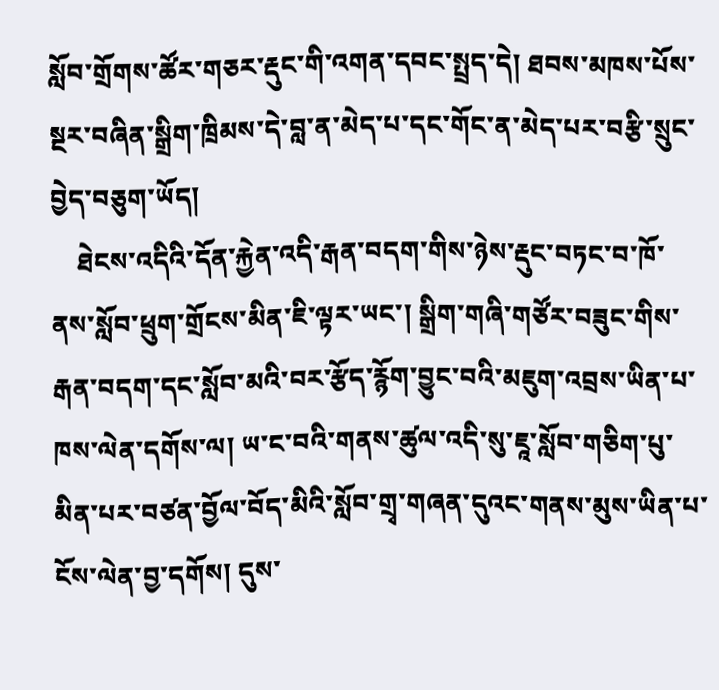སློབ་གྲོགས་ཚོར་གཅར་རྡུང་གི་འགན་དབང་སྤྲད་དེ། ཐབས་མཁས་པོས་སྔར་བཞིན་སྒྲིག་ཁྲིམས་དེ་བླ་ན་མེད་པ་དང་གོང་ན་མེད་པར་བརྩི་སྲུང་བྱེད་བཅུག་ཡོད།
    ཐེངས་འདིའི་དོན་རྐྱེན་འདི་རྒན་བདག་གིས་ཉེས་རྡུང་བཏང་བ་ཁོ་ནས་སློབ་ཕྲུག་གྲོངས་མིན་ཇི་ལྟར་ཡང་། སྒྲིག་གཞི་གཙོར་བཟུང་གིས་རྒན་བདག་དང་སློབ་མའི་བར་རྩོད་རྙོག་བྱུང་བའི་མཇུག་འབྲས་ཡིན་པ་ཁས་ལེན་དགོས་ལ། ཡ་ང་བའི་གནས་ཚུལ་འདི་སུ་ཇཱ་སློབ་གཅིག་པུ་མིན་པར་བཙན་བྱོལ་བོད་མིའི་སློབ་གྲྭ་གཞན་དུའང་གནས་མུས་ཡིན་པ་ངོས་ལེན་བྱ་དགོས། དུས་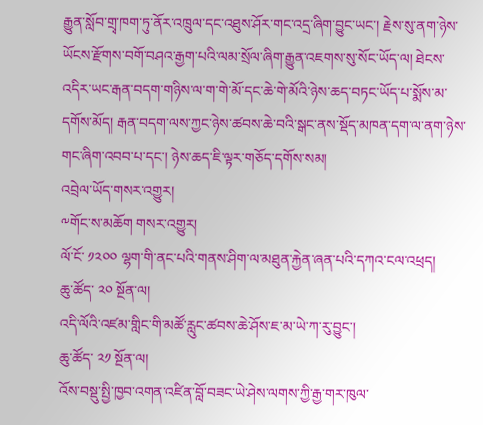རྒྱུན་སློབ་གྲྭ་ཁག་ཏུ་ནོར་འཁྲུལ་དང་འཐུས་ཤོར་གང་འདྲ་ཞིག་བྱུང་ཡང་། རྗེས་སུ་ནག་ཉེས་ཡོངས་རྫོགས་བགོ་བཤའ་རྒྱག་པའི་ལམ་སྲོལ་ཞིག་རྒྱུན་འཇགས་སུ་སོང་ཡོད་ལ། ཐེངས་འདིར་ཡང་རྒན་བདག་གཉིས་ལ་ག་གེ་མོ་དང་ཆེ་གེ་མོའི་ཉེས་ཆད་བཏང་ཡོད་པ་སྨོས་མ་དགོས་མོད། རྒན་བདག་ལས་ཀྱང་ཉེས་ཚབས་ཆེ་བའི་སྒང་ནས་སྡོད་མཁན་དག་ལ་ནག་ཉེས་གང་ཞིག་འབབ་པ་དང་། ཉེས་ཆད་ཇི་ལྟར་གཅོད་དགོས་སམ།
འབྲེལ་ཡོད་གསར་འགྱུར།
༸གོང་ས་མཆོག གསར་འགྱུར།
ལོ་ངོ་ ༡༢༠༠ ལྷག་གི་ནང་པའི་གནས་ཤིག་ལ་མཐུན་རྐྱེན་ཞན་པའི་དཀའ་ངལ་འཕྲད།
ཆུ་ཚོད་ ༢༠ སྔོན་ལ།
འདི་ལོའི་འཛམ་གླིང་གི་མཚོ་རླུང་ཚབས་ཆེ་ཤོས་ཇ་མ་ཡེ་ཀ་རུ་བྱུང་།
ཆུ་ཚོད་ ༢༡ སྔོན་ལ།
འོས་བསྡུ་སྤྱི་ཁྱབ་འགན་འཛིན་བློ་བཟང་ཡེ་ཤེས་ལགས་ཀྱི་རྒྱ་གར་ཁུལ་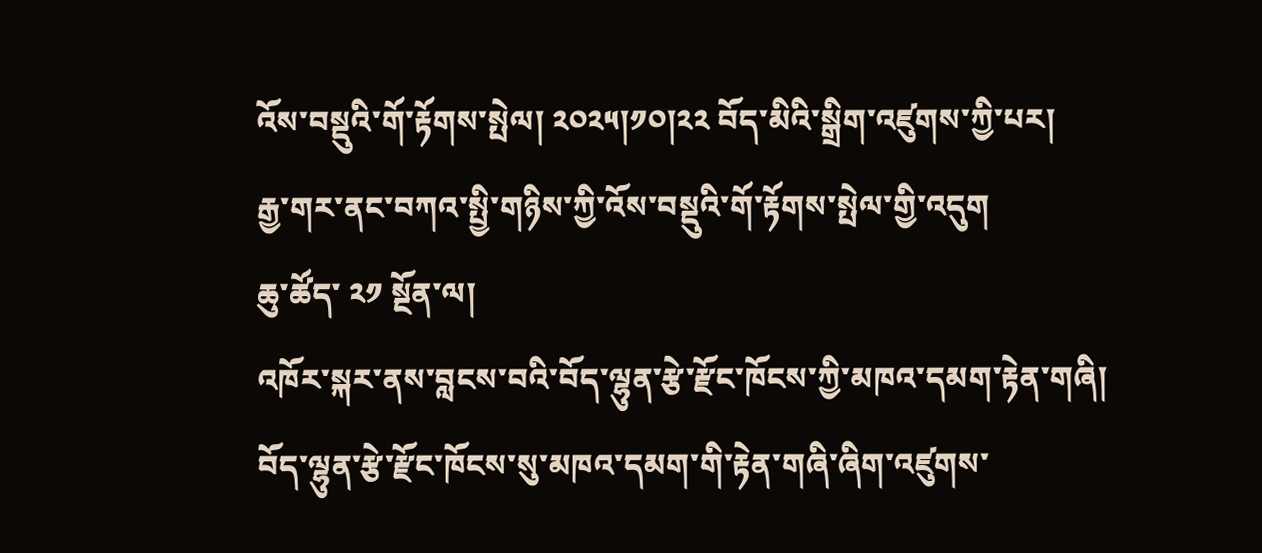འོས་བསྡུའི་གོ་རྟོགས་སྤེལ། ༢༠༢༥།༡༠།༢༢ བོད་མིའི་སྒྲིག་འཛུགས་ཀྱི་པར།
རྒྱ་གར་ནང་བཀའ་སྤྱི་གཉིས་ཀྱི་འོས་བསྡུའི་གོ་རྟོགས་སྤེལ་གྱི་འདུག
ཆུ་ཚོད་ ༢༡ སྔོན་ལ།
འཁོར་སྐར་ནས་བླངས་བའི་བོད་ལྷུན་རྩེ་རྫོང་ཁོངས་ཀྱི་མཁའ་དམག་རྟེན་གཞི།
བོད་ལྷུན་རྩེ་རྫོང་ཁོངས་སུ་མཁའ་དམག་གི་རྟེན་གཞི་ཞིག་འཛུགས་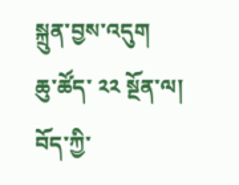སྐྲུན་བྱས་འདུག
ཆུ་ཚོད་ ༢༢ སྔོན་ལ།
བོད་ཀྱི་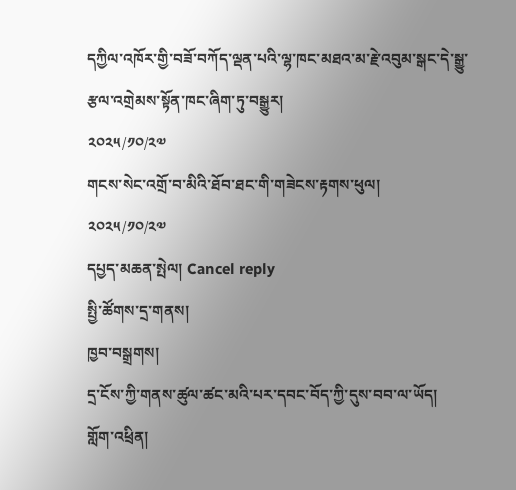དཀྱིལ་འཁོར་གྱི་བཟོ་བཀོད་ལྡན་པའི་ལྷ་ཁང་མཐའ་མ་རྗེ་འབུམ་སྒང་དེ་སྒྱུ་རྩལ་འགྲེམས་སྟོན་ཁང་ཞིག་ཏུ་བསྒྱུར།
༢༠༢༥/༡༠/༢༧
གངས་སེང་འགྲོ་བ་མིའི་ཐོབ་ཐང་གི་གཟེངས་རྟགས་ཕུལ།
༢༠༢༥/༡༠/༢༧
དཔྱད་མཆན་སྤེལ། Cancel reply
སྤྱི་ཚོགས་དྲ་གནས།
ཁྱབ་བསྒྲགས།
དྲ་ངོས་ཀྱི་གནས་ཚུལ་ཚང་མའི་པར་དབང་བོད་ཀྱི་དུས་བབ་ལ་ཡོད།
གློག་འཕྲིན།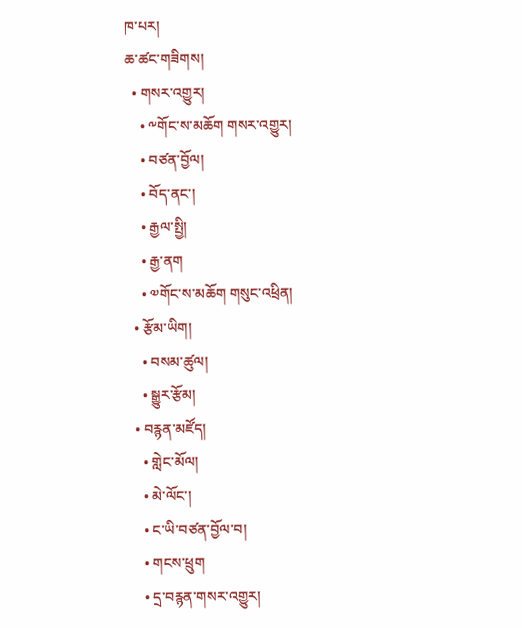ཁ་པར།
ཆ་ཚང་གཟིགས།
  • གསར་འགྱུར།
    • ༸གོང་ས་མཆོག གསར་འགྱུར།
    • བཙན་བྱོལ།
    • བོད་ནང་།
    • རྒྱལ་སྤྱི།
    • རྒྱ་ནག
    • ༧གོང་ས་མཆོག གསུང་འཕྲིན།
  • རྩོམ་ཡིག།
    • བསམ་ཚུལ།
    • སྒྱུར་རྩོམ།
  • བརྙན་མཛོད།
    • གླེང་མོལ།
    • མེ་ལོང་།
    • ང་ཡི་བཙན་བྱོལ་བ།
    • གངས་ཕྲུག
    • དྲ་བརྙན་གསར་འགྱུར།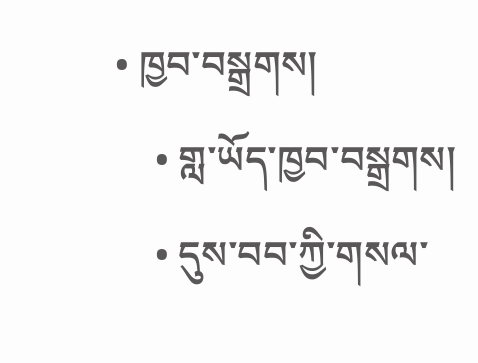• ཁྱབ་བསྒྲགས།
    • གླ་ཡོད་ཁྱབ་བསྒྲགས།
    • དུས་བབ་ཀྱི་གསལ་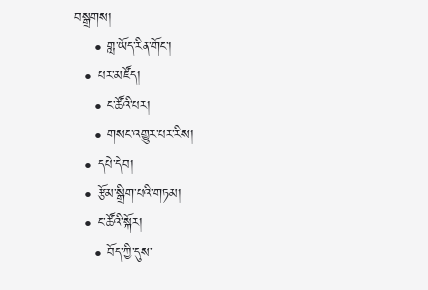བསྒྲགས།
    • གླ་ཡོད་རིན་གོང་།
  • པར་མཛོད།
    • ང་ཚོའི་པར།
    • གསང་འགྱུར་པར་རིས།
  • དཔེ་དེབ།
  • རྩོམ་སྒྲིག་པའི་གཏམ།
  • ང་ཚོའི་སྐོར།
    • བོད་ཀྱི་དུས་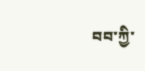བབ་ཀྱི་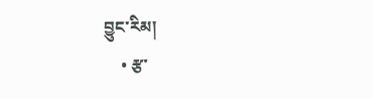བྱུང་རིམ།
    • རྩ་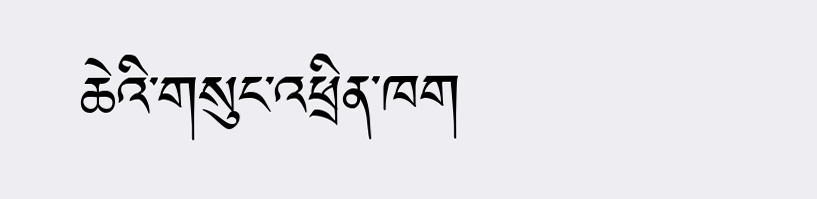ཆེའི་གསུང་འཕྲིན་ཁག